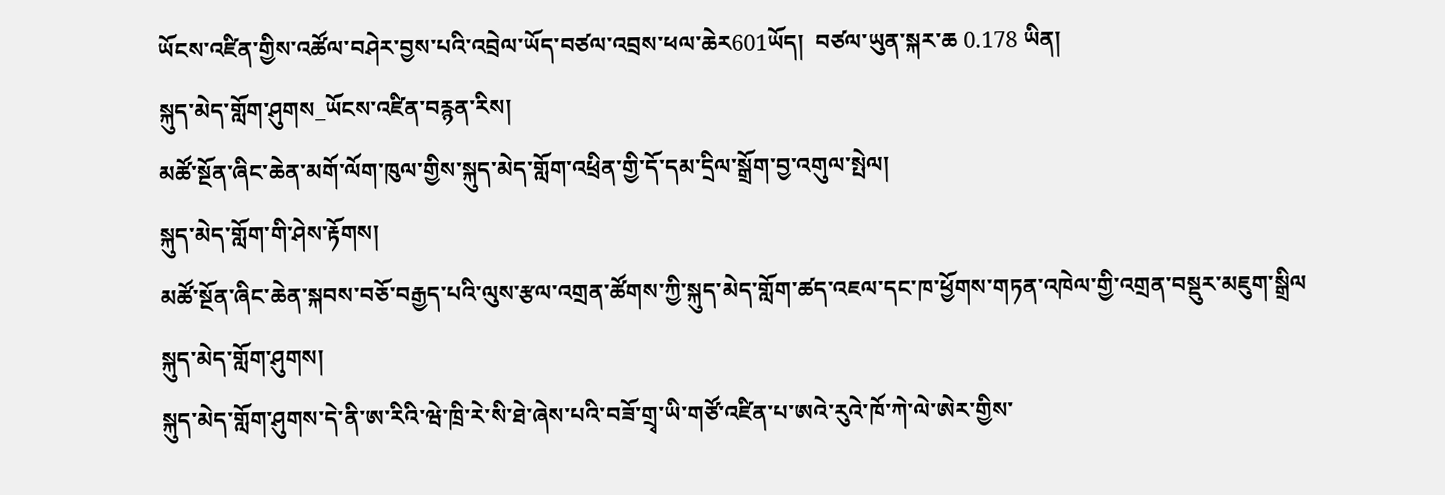ཡོངས་འཛིན་གྱིས་འཚོལ་བཤེར་བྱས་པའི་འབྲེལ་ཡོད་བཙལ་འབྲས་ཕལ་ཆེར601ཡོད།  བཙལ་ཡུན་སྐར་ཆ 0.178 ཡིན།
སྐུད་མེད་གློག་ཤུགས_ཡོངས་འཛིན་བརྙན་རིས།
མཚོ་སྔོན་ཞིང་ཆེན་མགོ་ལོག་ཁུལ་གྱིས་སྐུད་མེད་གློག་འཕྲིན་གྱི་དོ་དམ་དྲིལ་སྒྲོག་བྱ་འགུལ་སྤེལ།
སྐུད་མེད་གློག་གི་ཤེས་རྟོགས།
མཚོ་སྔོན་ཞིང་ཆེན་སྐབས་བཅོ་བརྒྱད་པའི་ལུས་རྩལ་འགྲན་ཚོགས་ཀྱི་སྐུད་མེད་གློག་ཚད་འཇལ་དང་ཁ་ཕྱོགས་གཏན་འཁེལ་གྱི་འགྲན་བསྡུར་མཇུག་སྒྲིལ
སྐུད་མེད་གློག་ཤུགས།
སྐུད་མེད་གློག་ཤུགས་དེ་ནི་ཨ་རིའི་ཝེ་ཁྲི་རེ་སི་ཐེ་ཞེས་པའི་བཟོ་གྲྭ་ཡི་གཙོ་འཛིན་པ་ཨའེ་རུའེ་ཁོ་ཀེ་ལེ་ཨེར་གྱིས་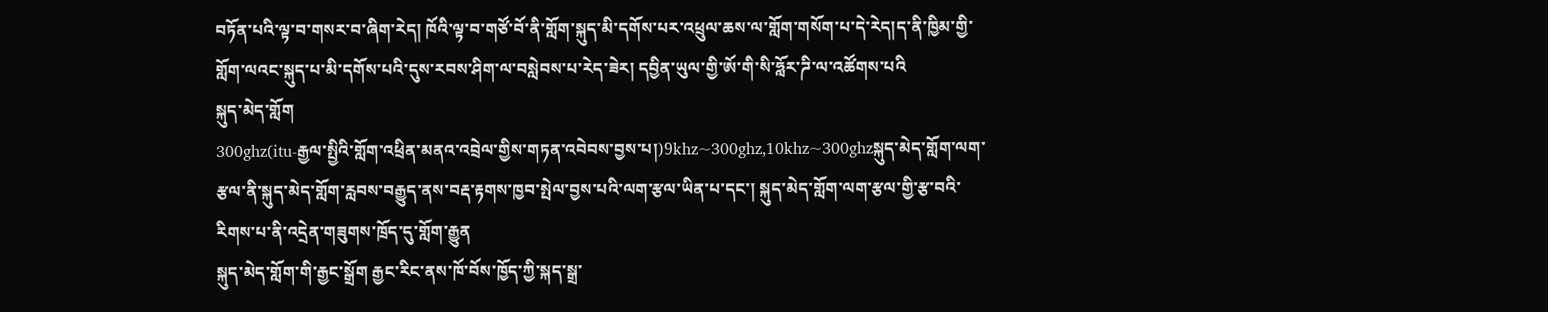བཏོན་པའི་ལྟ་བ་གསར་བ་ཞིག་རེད། ཁོའི་ལྟ་བ་གཙོ་བོ་ནི་གློག་སྐུད་མི་དགོས་པར་འཕྲུལ་ཆས་ལ་གློག་གསོག་པ་དེ་རེད།ད་ནི་ཁྱིམ་གྱི་གློག་ལའང་སྐུད་པ་མི་དགོས་པའི་དུས་རབས་ཤིག་ལ་བསླེབས་པ་རེད་ཟེར། དབྱིན་ཡུལ་གྱི་ཨོ་གི་སི་ཧློར་ཌི་ལ་འཚོགས་པའི
སྐུད་མེད་གློག
300ghz(itu-རྒྱལ་སྤྱིའི་གློག་འཕྲིན་མནའ་འབྲེལ་གྱིས་གཏན་འབེབས་བྱས་པ།)9khz~300ghz,10khz~300ghzསྐུད་མེད་གློག་ལག་རྩལ་ནི་སྐུད་མེད་གློག་རླབས་བརྒྱུད་ནས་བརྡ་རྟགས་ཁྱབ་སྤེལ་བྱས་པའི་ལག་རྩལ་ཡིན་པ་དང་། སྐུད་མེད་གློག་ལག་རྩལ་གྱི་རྩ་བའི་རིགས་པ་ནི་འདྲེན་གཟུགས་ཁྲོད་དུ་གློག་རྒྱུན
སྐུད་མེད་གློག་གི་རྒྱང་སྒྲོག རྒྱང་རིང་ནས་ཁོ་བོས་ཁྱོད་ཀྱི་སྐད་སྒྲ་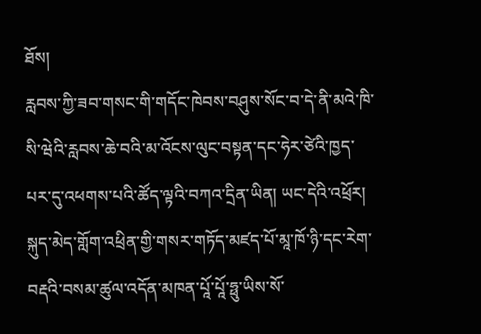ཐོས།
རླབས་ཀྱི་ཟབ་གསང་གི་གདོང་ཁེབས་བཤུས་སོང་བ་དེ་ནི་མའེ་ཁི་སི་ཝེའི་རླབས་ཆེ་བའི་མ་འོངས་ལུང་བསྟན་དང་ཧེར་ཙེའི་ཁྱད་པར་དུ་འཕགས་པའི་ཚོད་ལྟའི་བཀའ་དྲིན་ཡིན། ཡང་དེའི་འཕྲོར། སྐུད་མེད་གློག་འཕྲིན་གྱི་གསར་གཏོད་མཛད་པོ་མཱ་ཁོ་ཉི་དང་རེག་བརྡའི་བསམ་ཚུལ་འདོན་མཁན་པཱོ་པཱོ་ཧྥུ་ཡིས་སོ་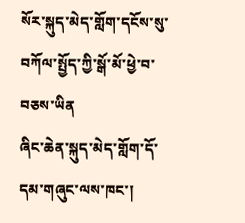སོར་སྐུད་མེད་གློག་དངོས་སུ་བཀོལ་སྤྱོད་ཀྱི་སྒོ་མོ་ཕྱེ་བ་བཅས་ཡིན
ཞིང་ཆེན་སྐུད་མེད་གློག་དོ་དམ་གཞུང་ལས་ཁང་།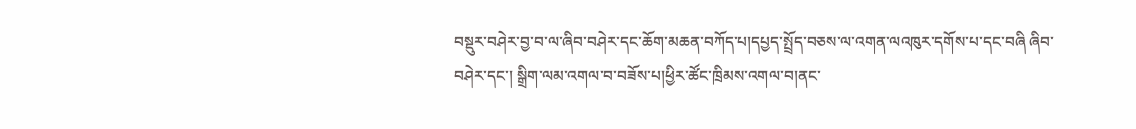བསྡུར་བཤེར་བྱ་བ་ལ་ཞིབ་བཤེར་དང་ཆོག་མཆན་བཀོད་པ།དཔྱད་སྤྲོད་བཅས་ལ་འགན་ལའཁུར་དགོས་པ་དང་བཞི ཞིབ་བཤེར་དང་། སྒྲིག་ལམ་འགལ་བ་བཟོས་པ།ཕྱིར་ཚོང་ཁྲིམས་འགལ་བ།ནང་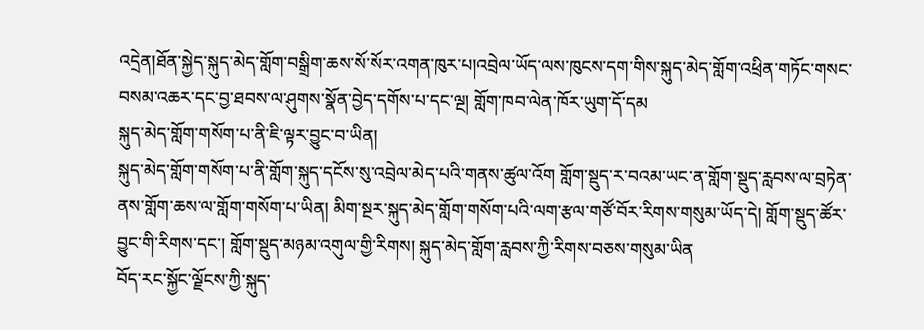འདྲེན།ཐོན་སྐྱེད་སྐུད་མེད་གློག་བསྒྲིག་ཆས་སོ་སོར་འགན་ཁུར་པ།འབྲེལ་ཡོད་ལས་ཁུངས་དག་གིས་སྐུད་མེད་གློག་འཕྲིན་གཏོང་གསང་བསམ་འཆར་དང་བྱ་ཐབས་ལ་ཤུགས་སྣོན་བྱེད་དགོས་པ་དང་ལྔ། གློག་ཁབ་ལེན་ཁོར་ཡུག་དོ་དམ
སྐུད་མེད་གློག་གསོག་པ་ནི་ཇི་ལྟར་བྱུང་བ་ཡིན།
སྐུད་མེད་གློག་གསོག་པ་ནི་གློག་སྐུད་དངོས་སུ་འབྲེལ་མེད་པའི་གནས་ཚུལ་འོག གློག་སྡུད་ར་བའམ་ཡང་ན་གློག་སྡུད་རླབས་ལ་བྲཏེན་ནས་གློག་ཆས་ལ་གློག་གསོག་པ་ཡིན། མིག་སྔར་སྐུད་མེད་གློག་གསོག་པའི་ལག་རྩལ་གཙོ་བོར་རིགས་གསུམ་ཡོད་དེ། གློག་སྡུད་ཚོར་བྱུང་གི་རིགས་དང་། གློག་སྡུད་མཉམ་འགུལ་གྱི་རིགས། སྐུད་མེད་གློག་རླབས་ཀྱི་རིགས་བཅས་གསུམ་ཡིན
བོད་རང་སྐྱོང་ལྗོངས་ཀྱི་སྐུད་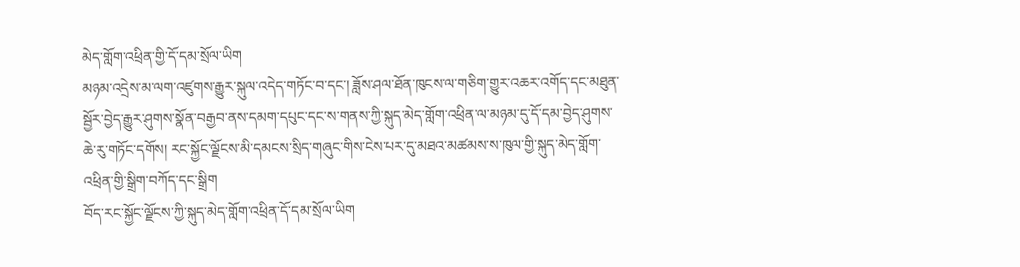མེད་གློག་འཕྲིན་གྱི་དོ་དམ་སྲོལ་ཡིག
མཉམ་འདྲེས་མ་ལག་འཛུགས་རྒྱུར་སྐུལ་འདེད་གཏོང་བ་དང་། ཟློས་ཤལ་ཐོན་ཁུངས་ལ་གཅིག་གྱུར་འཆར་འགོད་དང་མཐུན་སྦྱོར་བྱེད་རྒྱུར་ཤུགས་སྣོན་བརྒྱབ་ནས་དམག་དཔུང་དང་ས་གནས་ཀྱི་སྐུད་མེད་གློག་འཕྲིན་ལ་མཉམ་དུ་དོ་དམ་བྱེད་ཤུགས་ཆེ་རུ་གཏོང་དགོས། རང་སྐྱོང་ལྗོངས་མི་དམངས་སྲིད་གཞུང་གིས་ངེས་པར་དུ་མཐའ་མཚམས་ས་ཁུལ་གྱི་སྐུད་མེད་གློག་འཕྲིན་གྱི་སྒྲིག་བཀོད་དང་སྒྲིག
བོད་རང་སྐྱོང་ལྗོངས་ཀྱི་སྐུད་མེད་གློག་འཕྲིན་དོ་དམ་སྲོལ་ཡིག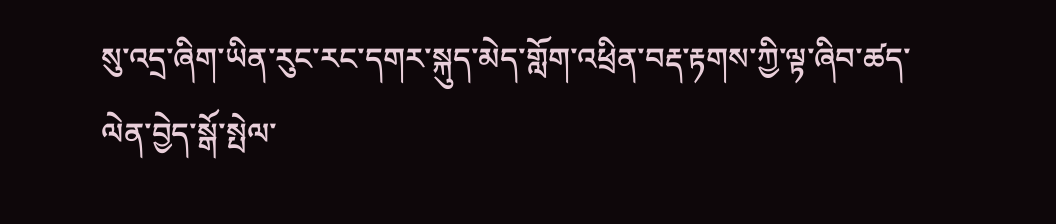སུ་འདྲ་ཞིག་ཡིན་རུང་རང་དགར་སྐུད་མེད་གློག་འཕྲིན་བརྡ་རྟགས་ཀྱི་ལྟ་ཞིབ་ཚད་ལེན་བྱེད་སྒོ་སྤེལ་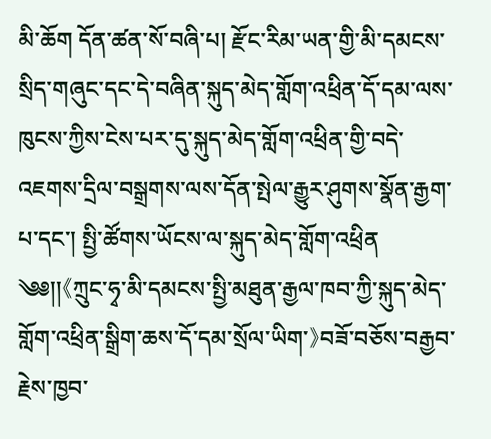མི་ཆོག དོན་ཚན་སོ་བཞི་པ། རྫོང་རིམ་ཡན་གྱི་མི་དམངས་སྲིད་གཞུང་དང་དེ་བཞིན་སྐུད་མེད་གློག་འཕྲིན་དོ་དམ་ལས་ཁུངས་ཀྱིས་ངེས་པར་དུ་སྐུད་མེད་གློག་འཕྲིན་གྱི་བདེ་འཇགས་དྲིལ་བསྒྲགས་ལས་དོན་སྤེལ་རྒྱུར་ཤུགས་སྣོན་རྒྱག་པ་དང་། སྤྱི་ཚོགས་ཡོངས་ལ་སྐུད་མེད་གློག་འཕྲིན
༄༅།།《ཀྲུང་ཧྭ་མི་དམངས་སྤྱི་མཐུན་རྒྱལ་ཁབ་ཀྱི་སྐུད་མེད་གློག་འཕྲིན་སྒྲིག་ཆས་དོ་དམ་སྲོལ་ཡིག་》བཟོ་བཅོས་བརྒྱབ་རྗེས་ཁྱབ་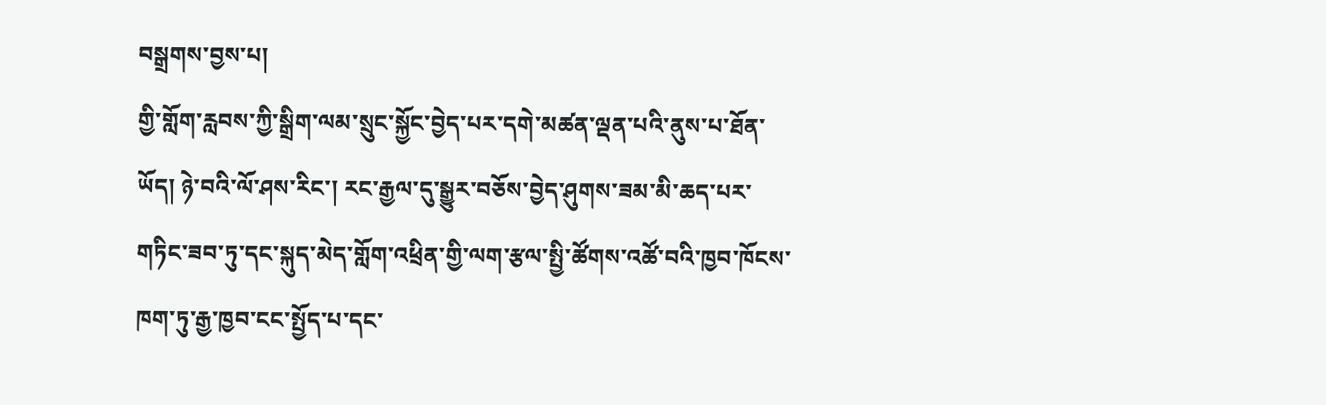བསྒྲགས་བྱས་པ།
གྱི་གློག་རླབས་ཀྱི་སྒྲིག་ལམ་སྲུང་སྐྱོང་བྱེད་པར་དགེ་མཚན་ལྡན་པའི་ནུས་པ་ཐོན་ཡོད། ཉེ་བའི་ལོ་ཤས་རིང་། རང་རྒྱལ་དུ་སྒྱུར་བཅོས་བྱེད་ཤུགས་ཟམ་མི་ཆད་པར་གཏིང་ཟབ་ཏུ་དང་སྐུད་མེད་གློག་འཕྲིན་གྱི་ལག་རྩལ་སྤྱི་ཚོགས་འཚོ་བའི་ཁྱབ་ཁོངས་ཁག་ཏུ་རྒྱ་ཁྱབ་ངང་སྤྱོད་པ་དང་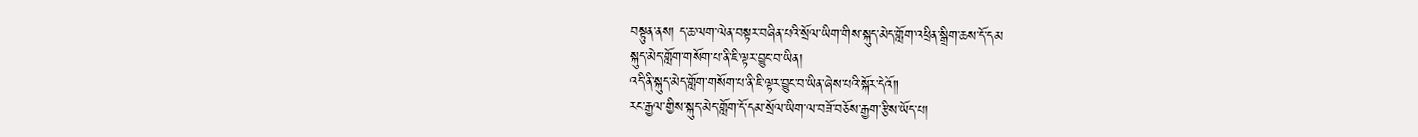བསྟུན་ནས། ད་ཆ་ལག་ལེན་བསྟར་བཞིན་པའི་སྲོལ་ཡིག་གིས་སྐུད་མེད་གློག་འཕྲིན་སྒྲིག་ཆས་དོ་དམ
སྐུད་མེད་གློག་གསོག་པ་ནི་ཇི་ལྟར་བྱུང་བ་ཡིན།
འདི་ནི་སྐུད་མེད་གློག་གསོག་པ་ནི་ཇི་ལྟར་བྱུང་བ་ཡིན་ཞེས་པའི་སྐོར་དེའོ༎
རང་རྒྱལ་གྱིས་སྐུད་མེད་གློག་དོ་དམ་སྲོལ་ཡིག་ལ་བཟོ་བཅོས་རྒྱག་རྩིས་ཡོད་པ།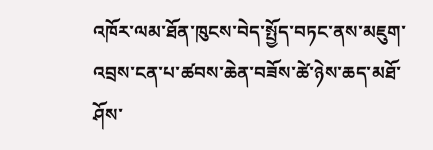འཁོར་ལམ་ཐོན་ཁུངས་བེད་སྤྱོད་བཏང་ནས་མཇུག་འབྲས་ངན་པ་ཚབས་ཆེན་བཟོས་ཚེ་ཉེས་ཆད་མཐོ་ཤོས་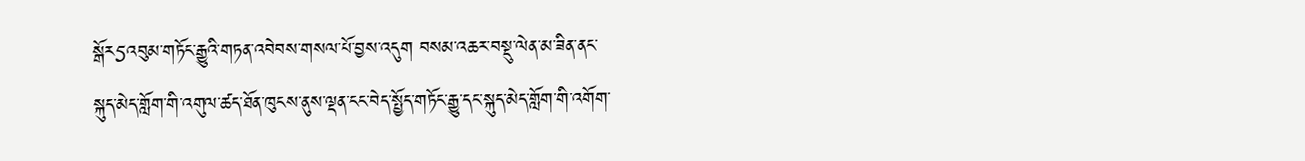སྒོར5འབུམ་གཏོང་རྒྱུའི་གཏན་འབེབས་གསལ་པོ་བྱས་འདུག བསམ་འཆར་བསྡུ་ལེན་མ་ཟིན་ནང་སྐུད་མེད་གློག་གི་འགུལ་ཚད་ཐོན་ཁུངས་ནུས་ལྡན་ངང་བེད་སྤྱོད་གཏོང་རྒྱུ་དང་སྐུད་མེད་གློག་གི་འགོག་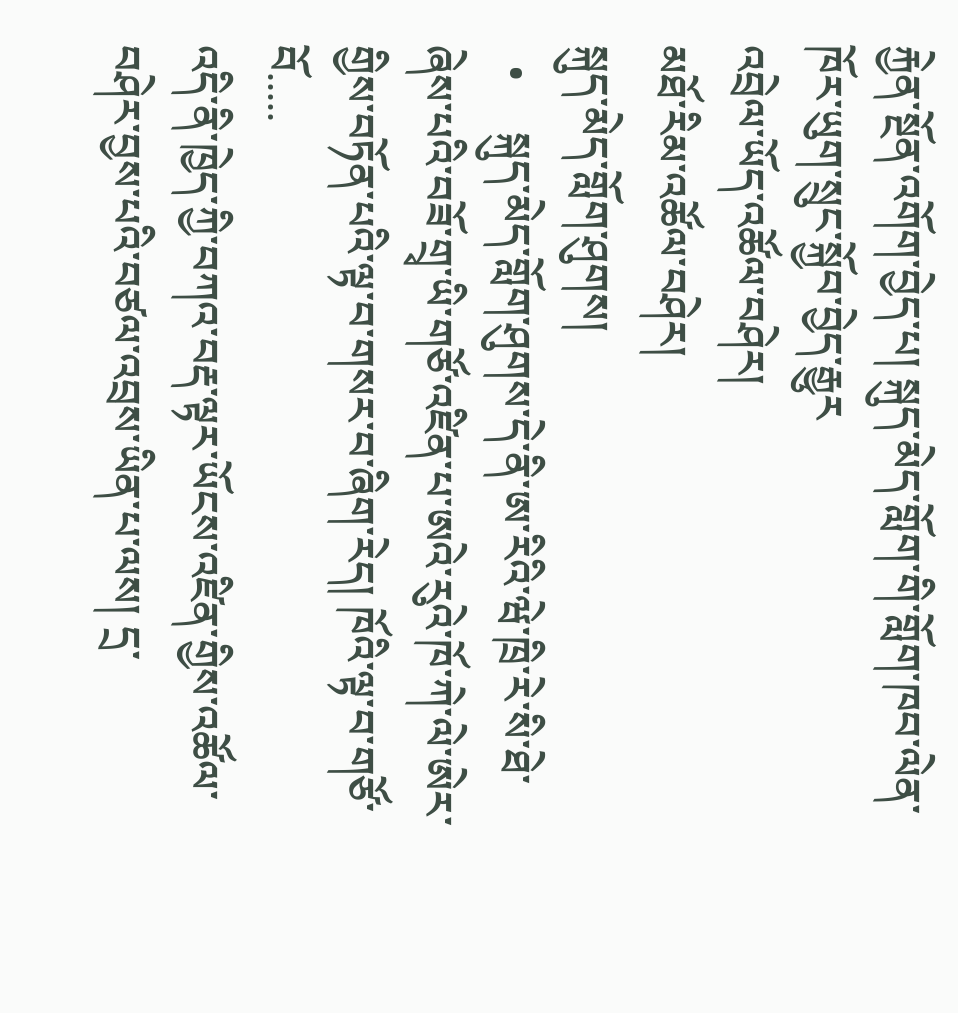རྐྱེན་སྔོན་འགོག་བྱེད་པ། སྐུད་མེད་གློག་གི་གློག་ཁབ་ལེན་ཁོར་ཡུག་སྲུང་སྐྱོབ་བྱེད་རྒྱུར
འབྲེལ་ཡོད་འཚོལ་བཤེར།
མཐོ་རིམ་འཚོལ་བཤེར།
སྐུད་མེད་གློག་ཤུགས།
  •     སྐུད་མེད་གློག་ཤུགས་དེ་ནི་ཨ་རིའི་ཝེ་ཁྲི་རེ་སི་ཐེ་ཞེས་པའི་བཟོ་གྲྭ་ཡི་གཙོ་འཛིན་པ་ཨའེ་རུའེ་ཁོ་ཀེ་ལེ་ཨེར་གྱིས་བཏོན་པའི་ལྟ་བ་གསར་བ་ཞིག་རེད། ཁོའི་ལྟ་བ་གཙོ་བོ.....
འདི་ནི་ཁྱེད་ཀྱི་བཀའ་བརྡ་ལྟར་ཡོངས་འཛིན་གྱིས་འཚོལ་བཤེར་བྱས་པའི་བཙལ་འབྲས་ཡིན་པ་ལས། དྲ་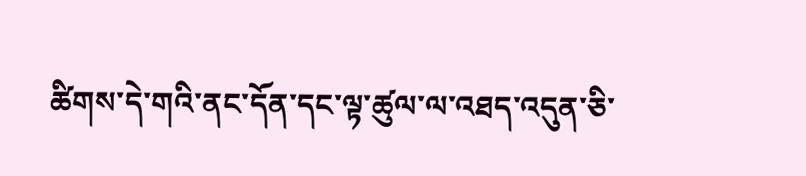ཚིགས་དེ་གའི་ནང་དོན་དང་ལྟ་ཚུལ་ལ་འཐད་འདུན་ཅི་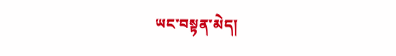ཡང་བསྟན་མེད།